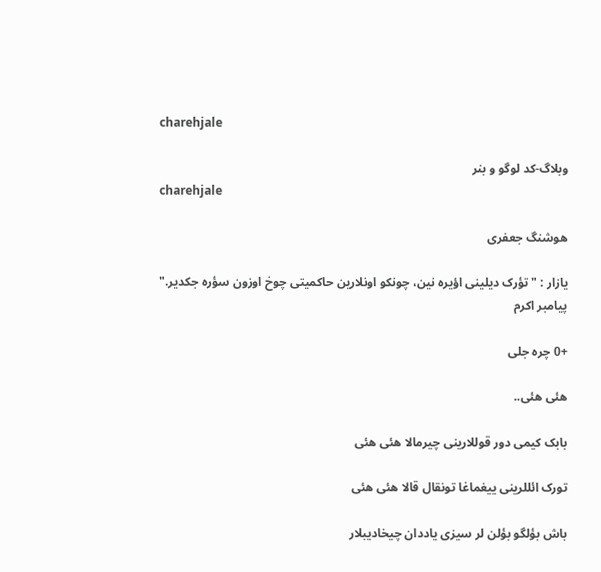charehjale

وبلاگ-کد لوگو و بنر
charehjale

هوشنگ جعفری

یازار : " تؤرک دیلینی اؤیره نین، چونکو اونلارین حاکمیتی چوخ اوزون سؤره جکدیر." پیامبر اکرم

+0 چره جلی

هئی هئی..

بابک کیمی دور قوللارینی چیرمالا هئی هئی

تورک ائللرینی ییغماغا تونقال قالا هئی هئی

باش بؤلگو بؤلن لر سیزی یاددان چیخادیبلار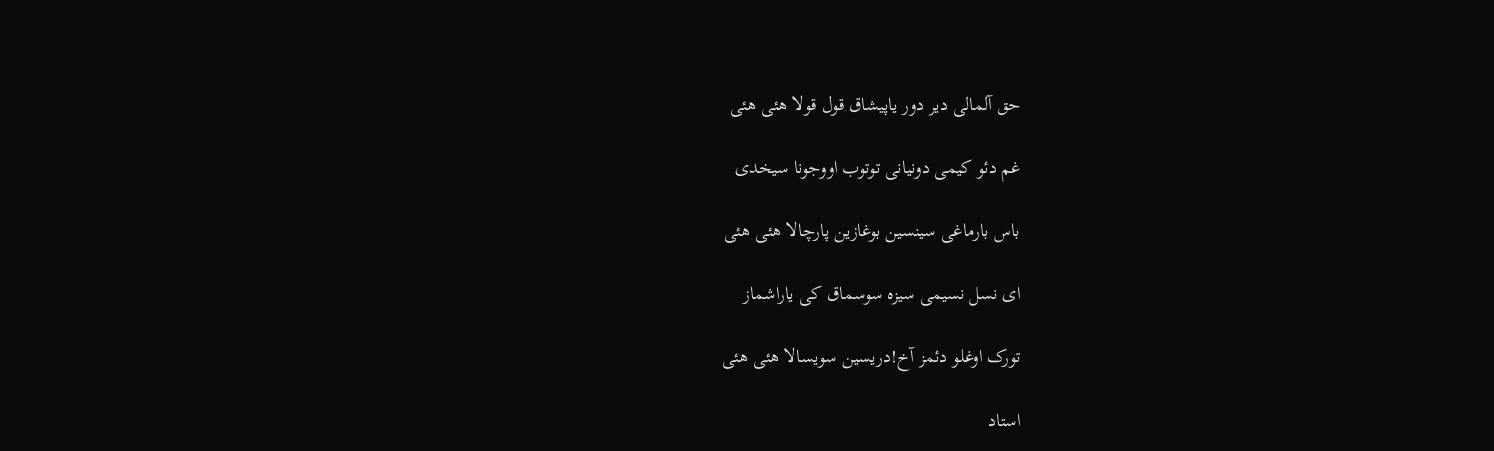حق آلمالی دیر دور یاپیشاق قول قولا هئی هئی

غم دئو کیمی دونیانی توتوب اووجونا سیخدی

باس بارماغی سینسین بوغازین پارچالا هئی هئی

ای نسل نسیمی سیزه سوسماق کی یاراشماز

تورک اوغلو دئمز آخ!دریسین سویسالا هئی هئی

استاد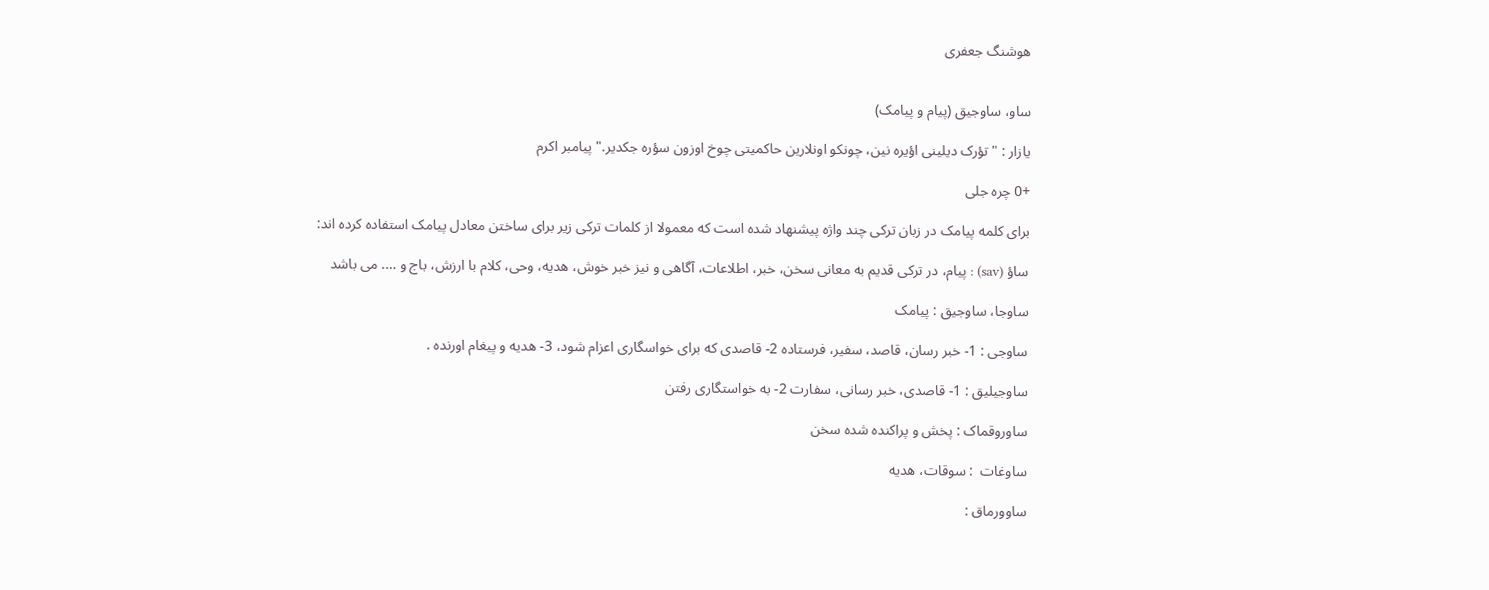هوشنگ جعفری


ساو، ساوجیق (پیام و پیامک)

یازار : " تؤرک دیلینی اؤیره نین، چونکو اونلارین حاکمیتی چوخ اوزون سؤره جکدیر." پیامبر اکرم

+0 چره جلی

برای کلمه پیامک در زبان ترکی چند واژه پیشنهاد شده است که معمولا از کلمات ترکی زیر برای ساختن معادل پیامک استفاده کرده اند:

ساؤ (sav) : پیام، در ترکی قدیم به معانی سخن، خبر، اطلاعات، آگاهی و نیز خبر خوش، هدیه، وحی، کلام با ارزش، باج و …. می باشد

ساوجا، ساوجیق : پیامک

ساوجی : 1- خبر رسان، قاصد، سفیر، فرستاده 2- قاصدی که برای خواسگاری اعزام شود، 3- هدیه و پیغام اورنده .

ساوجیلیق : 1- قاصدی، خبر رسانی، سفارت 2- به خواستگاری رفتن

ساوروقماک : پخش و پراکنده شده سخن

ساوغات  : سوقات، هدیه

ساوورماق :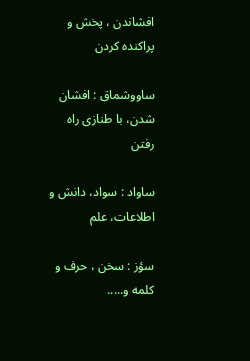افشاندن ، پخش و پراکنده کردن

ساووشماق : افشان شدن، با طنازی راه رفتن

ساواد : سواد، دانش و اطلاعات، علم

سؤز : سخن ، حرف و کلمه و.....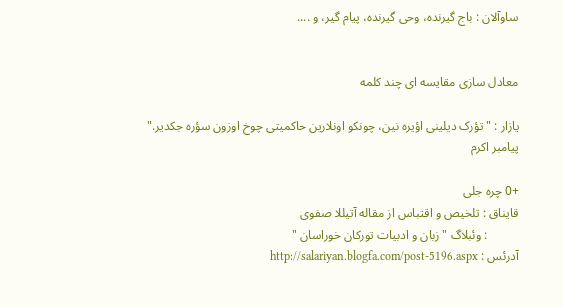ساوآلان : باج گیرنده، وحی گیرنده، پیام گیر، و ....


معادل سازی مقایسه ای چند کلمه

یازار : " تؤرک دیلینی اؤیره نین، چونکو اونلارین حاکمیتی چوخ اوزون سؤره جکدیر." پیامبر اکرم

+0 چره جلی
قایناق : تلخیص و اقتباس از مقاله آتیللا صفوی
          : وئبلاگ " زبان و ادبیات تورکان خوراسان "
آدرئس : http://salariyan.blogfa.com/post-5196.aspx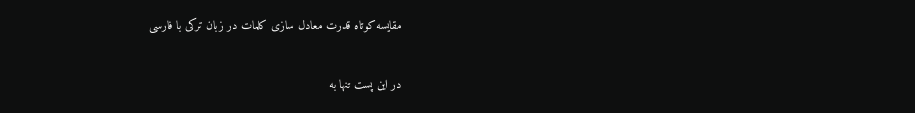مقایسه کوتاه قدرت معادل سازی کلمات در زبان ترکی با فارسی

در این پست تنها به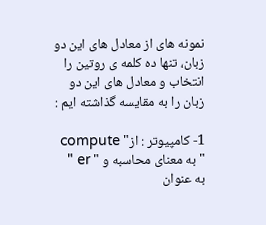نمونه های از معادل های این دو زبان، تنها ده کلمه ی روتین را انتخاب و معادل های این دو زبان را به مقایسه گذاشته ایم :

1- کامپیوتر : از" compute " به معنای محاسبه و " er " به عنوان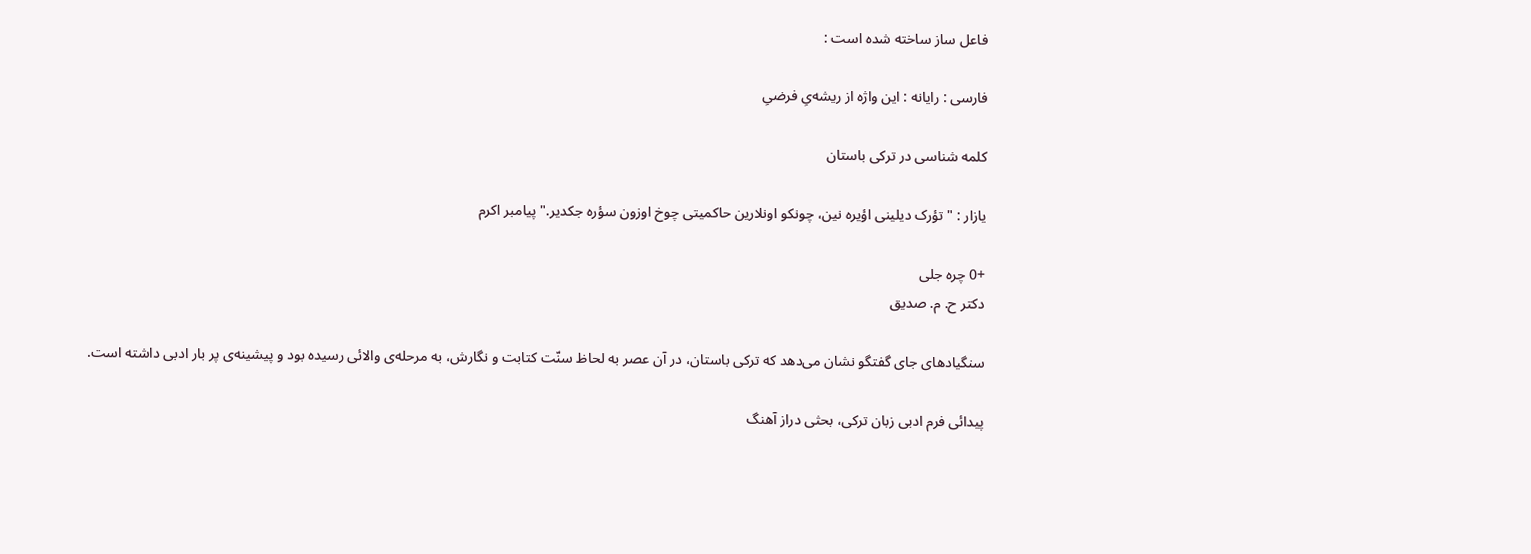فاعل ساز ساخته شده است :

فارسی : رایانه : این واژه از ریشه‌یِ فرضیِ

کلمه شناسی در ترکی باستان

یازار : " تؤرک دیلینی اؤیره نین، چونکو اونلارین حاکمیتی چوخ اوزون سؤره جکدیر." پیامبر اکرم

+0 چره جلی
دکتر ح. م. صدیق

سنگیاد‌های جای گفتگو نشان می‌دهد که ترکی باستان، در آن عصر به لحاظ سنّت کتابت و نگارش، به مرحله‌ی والائی رسیده بود و پیشینه‌ی‌ پر بار ادبی داشته است‌.

پیدائی فرم ادبی زبان ترکی، بحثی دراز آهنگ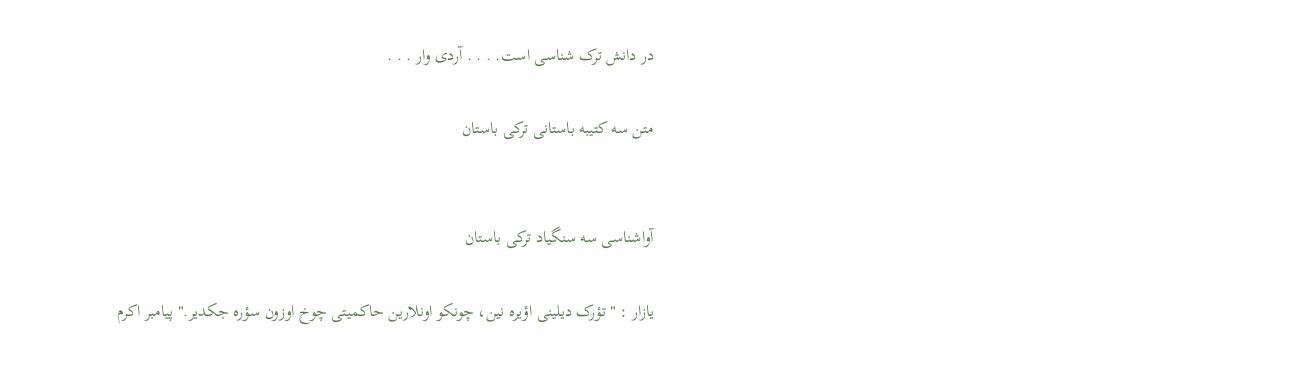در دانش ترک شناسی است‌. . . . آردی وار . . .

متن سه کتیبه باستانی ترکی باستان


آواشناسی سه سنگیاد ترکی باستان

یازار : " تؤرک دیلینی اؤیره نین، چونکو اونلارین حاکمیتی چوخ اوزون سؤره جکدیر." پیامبر اکرم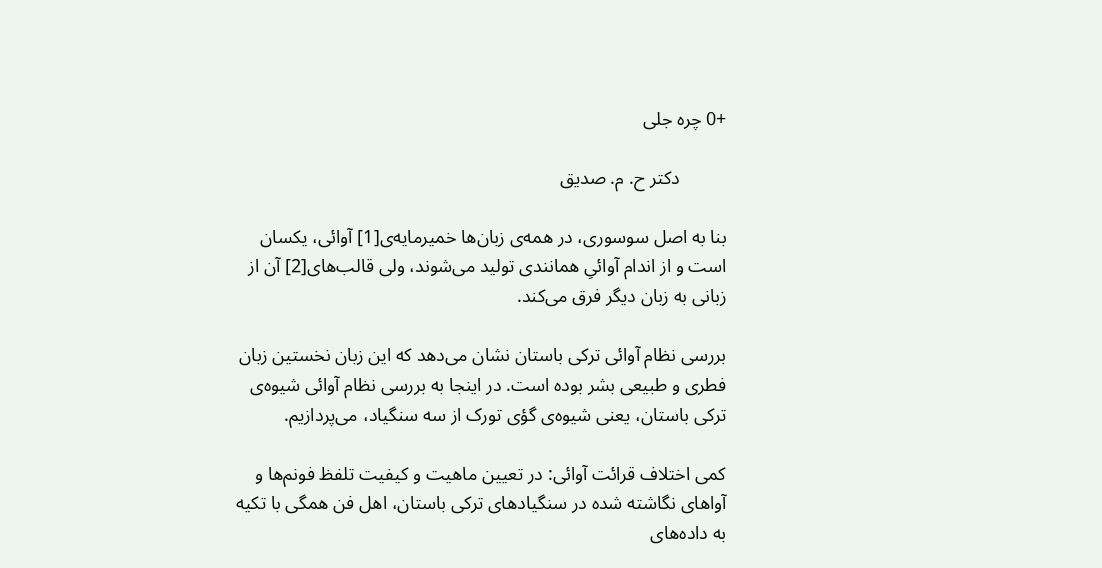+0 چره جلی

          دکتر ح. م. صدیق

بنا به اصل سوسوری، در همه‌ی‌ زبان‌ها خمیرمایه‌ی‌[1] آوائی، یکسان است و از اندام آوائی‌ِ همانندی تولید می‌شوند، ولی قالب‌های[2] آن از زبانی به زبان دیگر فرق می‌کند‌.

بررسی نظام آوائی ترکی باستان نشان می‌دهد که این زبان نخستین زبان فطری و طبیعی بشر بوده است‌. در اینجا به بررسی نظام آوائی شیو‌ه‌ی‌ ترکی باستان، یعنی شیوه‌ی‌ گؤی تورک از سه سنگیاد، می‌پردازیم‌.

کمی اختلاف قرائت آوائی‌: در تعیین ماهیت و کیفیت تلفظ فونم‌‌ها و آوا‌های نگاشته شده در سنگیاد‌‌های ترکی باستان، اهل فن همگی با تکیه به داده‌‌های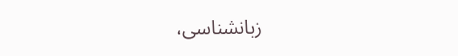زبانشناسی،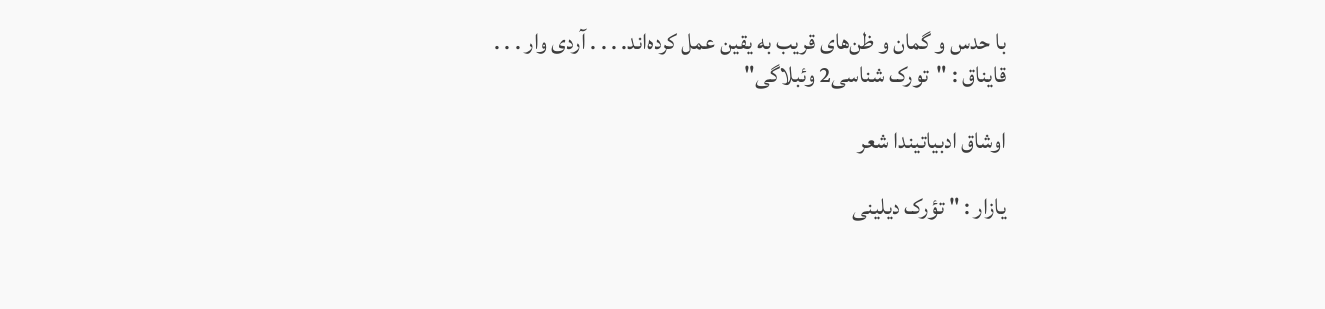با حدس و گمان و ظن‌‌های قریب به یقین عمل کرده‌اند‌. . . . آردی وار . . .
قایناق : "تورک شناسی2 وئبلاگی"

اوشاق ادبیاتیندا شعر

یازار : " تؤرک دیلینی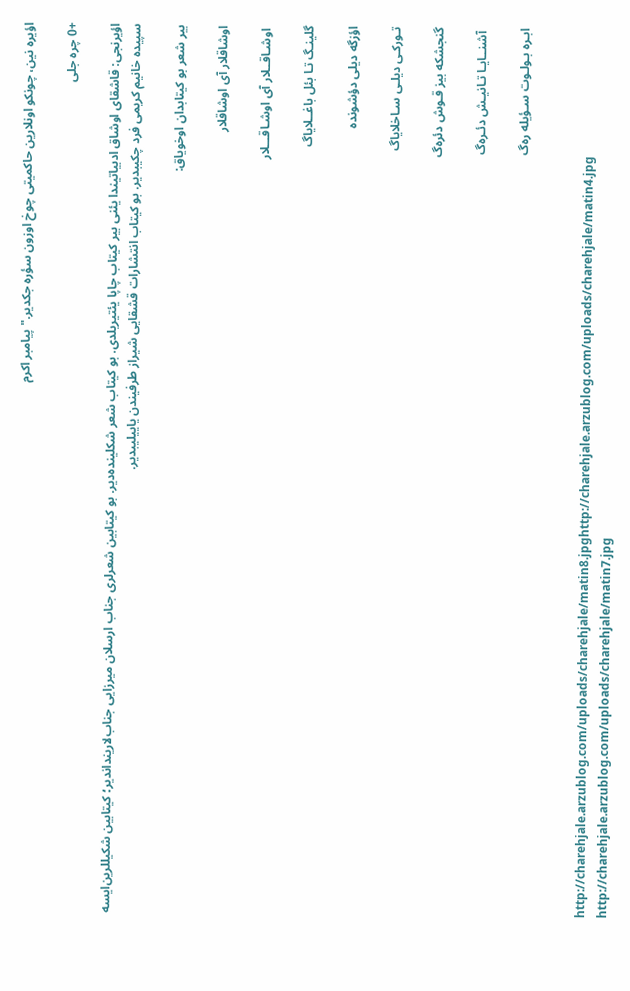اؤیره نین، چونکو اونلارین حاکمیتی چوخ اوزون سؤره جکدیر." پیامبر اکرم

+0 چره جلی

اؤیرنجی: قاشقای اوشاق ادبیاتیندا یئنی بیر کیتاب چاپا یئتیریلدی. بو کیتاب شعر شکلینده‌دیر. بو کیتابین شعرلری جناب ارسلان میرزایی جناب‌لارینداندیر؛ کیتابین شکیللرین‌ایسه سپیده خانیم کریمی فرد چکیبدیر. بو کیتاب انتشارات قشقایی شیراز طرفیندن یاییلیبدیر.

بیر شعر بو کیتابدان اوخویاق:

اوشاقلار آی اوشاقلار

 اوشـاقــلار آی اوشـاقـــلار

گلینـگ تـا بئل باغــلایاگ

اؤزگه دیلی دؤشونده

تـورکـی دیلـی سـاخلایاگ

گنجشکه بیز قـوش دئره‌گ

 آشنــایـا تـانیـش دئـره‌گ

ابـره بـولـوت سـؤیله ره‌گ


http://charehjale.arzublog.com/uploads/charehjale/matin8.jpghttp://charehjale.arzublog.com/uploads/charehjale/matin4.jpg http://charehjale.arzublog.com/uploads/charehjale/matin7.jpg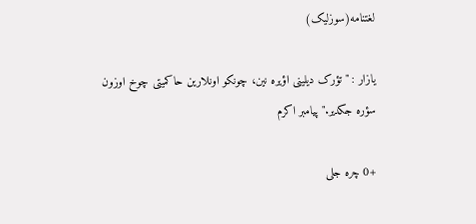لغتنامه(سوزلیک)

یازار : " تؤرک دیلینی اؤیره نین، چونکو اونلارین حاکمیتی چوخ اوزون سؤره جکدیر." پیامبر اکرم

+0 چره جلی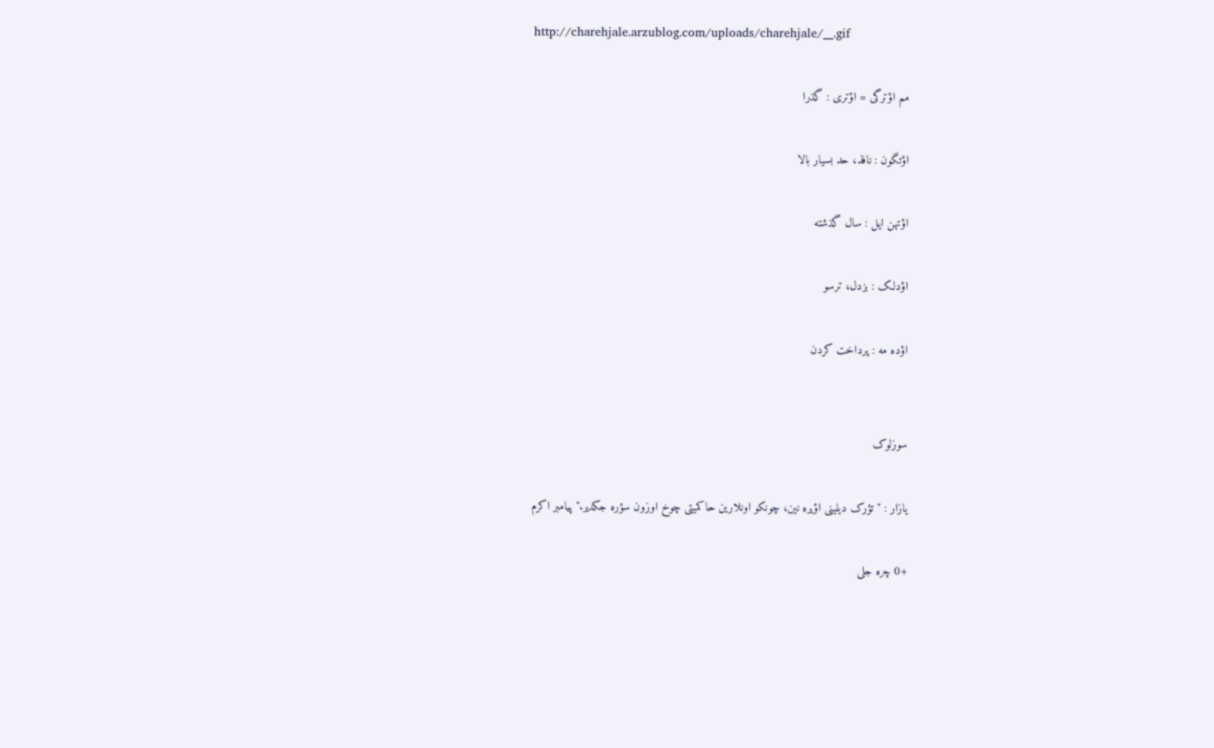http://charehjale.arzublog.com/uploads/charehjale/__.gif

مم اؤترگی = اؤتری : گذرا

اؤتگون : نافذ، حد بسیار بالا

اؤتهن ایل : سال گذشته

اؤدلک : بزدل، ترسو

اؤده مه : پرداخت کردن


سوزلوک

یازار : " تؤرک دیلینی اؤیره نین، چونکو اونلارین حاکمیتی چوخ اوزون سؤره جکدیر." پیامبر اکرم

+0 چره جلی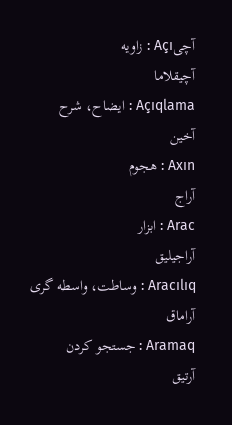آچیAçı : زاویه
آچیقلاما
Açıqlama : ایضاح، شرح
آخین
Axın : هجوم
آراج
Arac : ابزار
آراجیلیق
Aracılıq : وساطت، واسطه گری
آراماق
Aramaq : جستجو کردن
آرتیق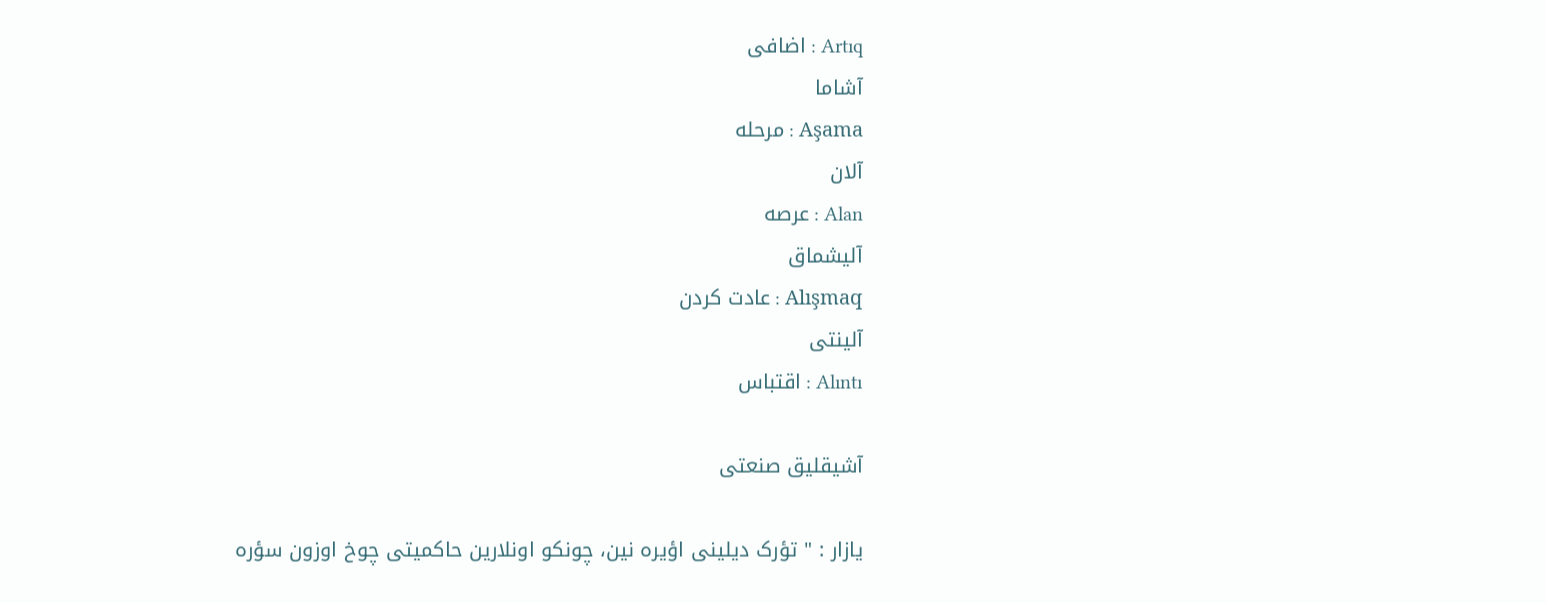Artıq : اضافی
آشاما
Aşama : مرحله
آلان
Alan : عرصه
آلیشماق
Alışmaq : عادت کردن
آلینتی
Alıntı : اقتباس

آشیقلیق صنعتی

یازار : " تؤرک دیلینی اؤیره نین، چونکو اونلارین حاکمیتی چوخ اوزون سؤره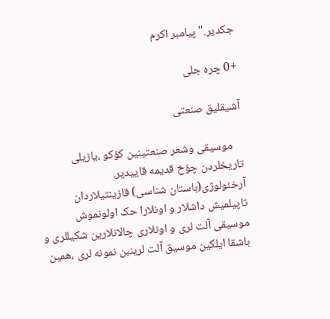جکدیر." پیامبر اکرم

+0 چره جلی

آشیقلیق صنعتی

    موسیقی وشعر صنعتینین کؤکو ،یازیلی تاریخلردن چؤخ قدیمه قاییدیر. آرخئولوژی(باستان شناسی) قازینتیلاردان تاپیلمیش داشلار و اونلارا حک اولونموش موسیقی آلت لری و اونلاری چالانلارین شکیللری و باشقا ایلکین موسیق آلت لرینبن نمونه لری ،همین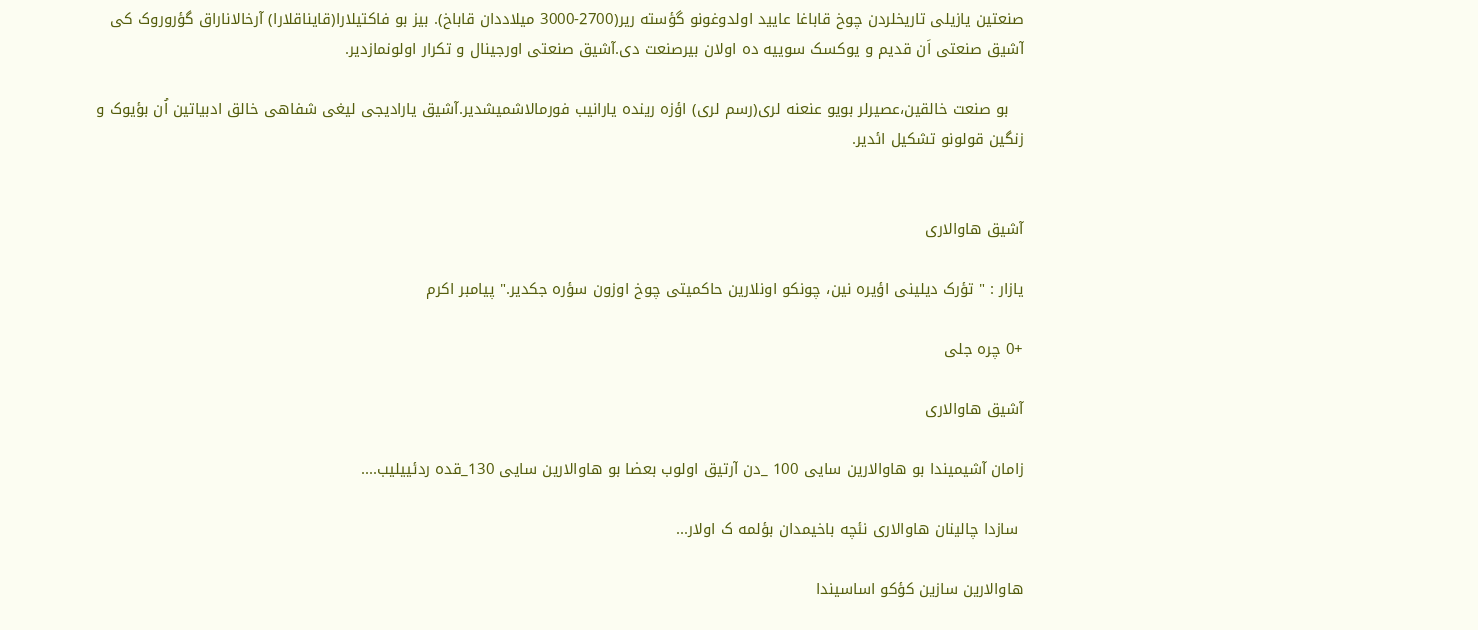صنعتین یازیلی تاریخلردن چوخ قاباغا عایید اولدوغونو گؤسته ریر(2700-3000 میلاددان قاباخ). بیز بو فاکتیلارا(قایناقلارا) آرخالاناراق گؤروروک کی آشیق صنعتی اَن قدیم و یوکسک سوییه ده اولان بیرصنعت دی.آشیق صنعتی اورجینال و تکرار اولونمازدیر.

   بو صنعت خالقین،عصیرلر بویو عنعنه لری(رسم لری) اؤزه رینده یارانیب فورمالاشمیشدیر.آشیق یارادیجی لیغی شفاهی خالق ادبیاتین اُن بؤیوک و زنگین قولونو تشکیل ائدیر.


آشیق هاوالاری

یازار : " تؤرک دیلینی اؤیره نین، چونکو اونلارین حاکمیتی چوخ اوزون سؤره جکدیر." پیامبر اکرم

+0 چره جلی

آشیق هاوالاری

زامان آشیمیندا بو هاوالارین سایی 100 _دن آرتیق اولوب بعضا بو هاوالارین سایی 130_قده ردئییلیب....

 سازدا چالینان هاوالاری نئچه باخیمدان بؤلمه ک اولار...

هاوالارین سازین کؤکو اساسیندا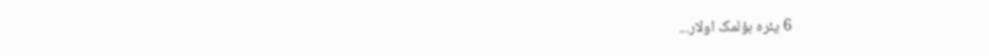6 یئره بؤلمک اولار...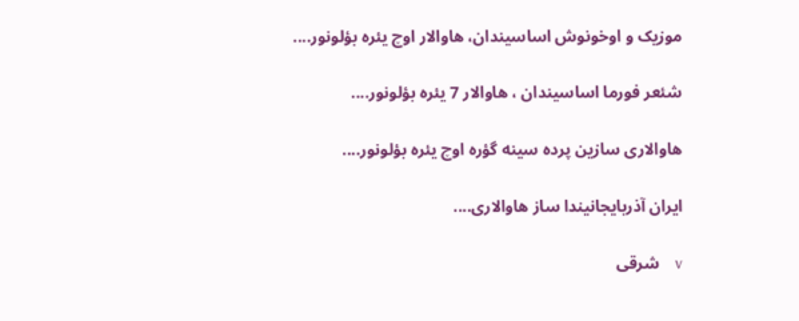موزیک و اوخونوش اساسیندان، هاوالار اوچ یئره بؤلونور....

شئعر فورما اساسیندان ، هاوالار 7 یئره بؤلونور....

هاوالاری سازین پرده سینه گؤره اوچ یئره بؤلونور....

ایران آذربایجانیندا ساز هاوالاری....

v    شرقی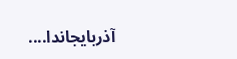آذربایجاندا....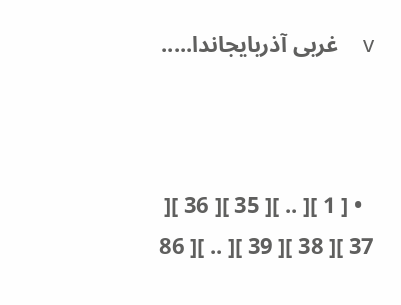v    غربی آذربایجاندا.....



  • [ 1 ][ .. ][ 35 ][ 36 ][ 37 ][ 38 ][ 39 ][ .. ][ 86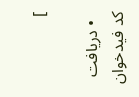]

  • دریافت کد فیدخوان